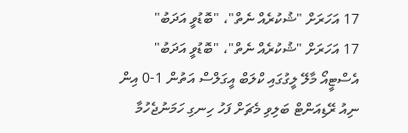17 އަހަރަށް "ޝުކުރެއް ނެތް"، "ބޮޑުވީ އަދަބު"
17 އަހަރަށް "ޝުކުރެއް ނެތް"، "ބޮޑުވީ އަދަބު"
އެސްޓީއޯ މާލޭ ލީގުގައި ކްލަބް އީގަލްސް އަތުން 1-0 އިން ނިއު ރޭޑިއަންޓް ބަލިވި މެޗަށް ފަހު ހިނގި ހަމަނުޖެހުމާ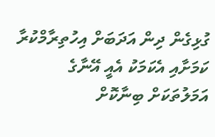ގުޅިގެން ދިން އަދަބަށް އިހުތިރާމްކުރާ ކަމަށާއި އެކަމަކު އެއީ އޭނާގެ އަމަލުތަކަށް ބިނާކޮށް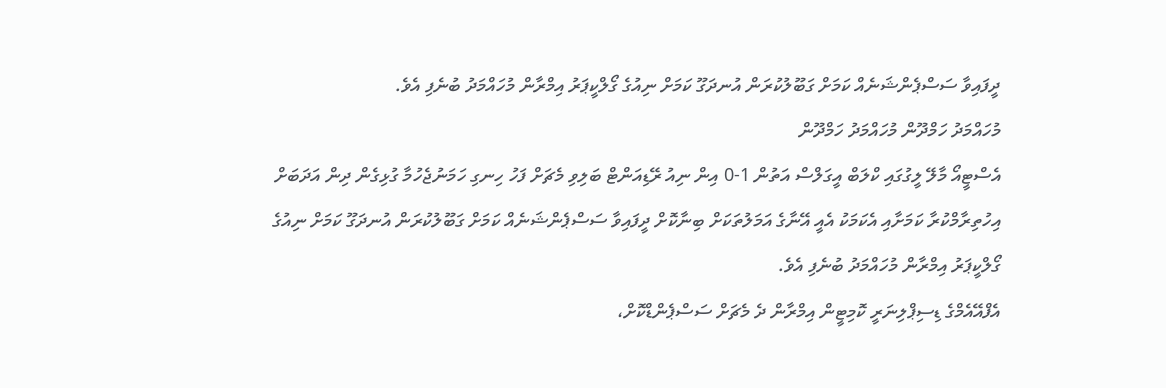ދީފައިވާ ސަސްޕެންޝަނެއް ކަމަށް ގަބޫލުކުރަން އުނދަގޫ ކަމަށް ނިއުގެ ގޯލްކީޕަރު އިމްރާން މުހައްމަދު ބުނެފި އެވެ.
މުހައްމަދު ހަމްދޫން މުހައްމަދު ހަމްދޫން
އެސްޓީއޯ މާލޭ ލީގުގައި ކްލަބް އީގަލްސް އަތުން 1-0 އިން ނިއު ރޭޑިއަންޓް ބަލިވި މެޗަށް ފަހު ހިނގި ހަމަނުޖެހުމާ ގުޅިގެން ދިން އަދަބަށް އިހުތިރާމްކުރާ ކަމަށާއި އެކަމަކު އެއީ އޭނާގެ އަމަލުތަކަށް ބިނާކޮށް ދީފައިވާ ސަސްޕެންޝަނެއް ކަމަށް ގަބޫލުކުރަން އުނދަގޫ ކަމަށް ނިއުގެ ގޯލްކީޕަރު އިމްރާން މުހައްމަދު ބުނެފި އެވެ.
އެފްއޭއެމްގެ ޑިސިޕްލިނަރީ ކޮމިޓީން އިމްރާން ދެ މެޗަށް ސަސްޕެންޑްކޮށް،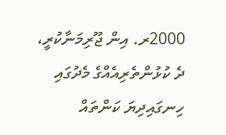2000ރ. އިން ޖޫރިމަނާކުރީ، ދެ ކުޅުންތެރިއެއްގެ މެދުގައި ހިނގައިދިޔަ ކަންތައް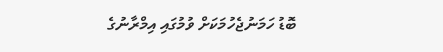ބޮޑު ހަމަނުޖެހުމަކަށް ވުމުގައި އިމްރާނުގެ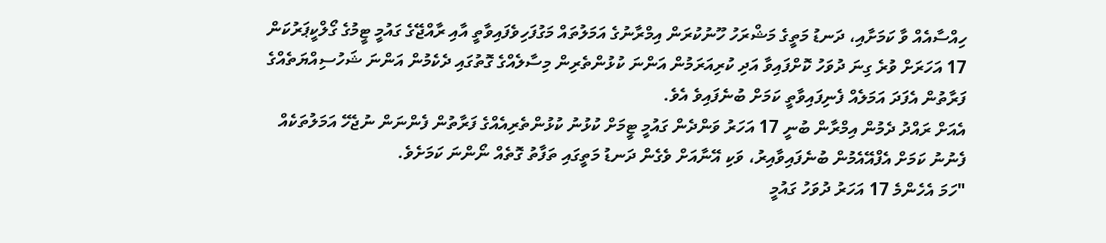ހިއްސާއެއް ވާ ކަމަށާއި، ދަނޑު މަތީގެ މަޝްރަހު ހޫނުކުރަން އިމްރާނުގެ އަމަލުތައް މަގުފަހިވެފައިވާތީ އާއި ރާއްޖޭގެ ގައުމީ ޓީމުގެ ގޯލްކީޕަރުކަން 17 އަހަރަށް ވުރެ ގިނަ ދުވަހު ކޮށްފައިވާ އަދި ކުރިއަރަމުން އަންނަ ކުޅުންތެރިން މިސާލެއްގެ ގޮތުގައި ދެކެމުން އަންނަ ޝަހުސިއްޔަތެއްގެ ފަރާތުން އެފަދަ އަމަލެއް ފެނިފައިވާތީ ކަމަށް ބުނެފައިވެ އެވެ.
އެއަށް ރައްދު ދެމުން އިމްރާން ބުނީ 17 އަހަރު ވަންދެން ގައުމީ ޓީމަށް ކުޅުނު ކުޅުންތެރިއެއްގެ ފަރާތުން ފެންނަން ނުޖެހޭ އަމަލުތަކެއް ފެނުނު ކަމަށް އެފްއޭއެމުން ބުނެފައިވާއިރު، ވަކި އޭނާއަށް ވެގެން ދަނޑު މަތީގައި ތަފާތު ގޮތެއް ނޯންނަ ކަމަށެވެ.
"ހަމަ އެހެންމެ 17 އަހަރު ދުވަހު ގައުމީ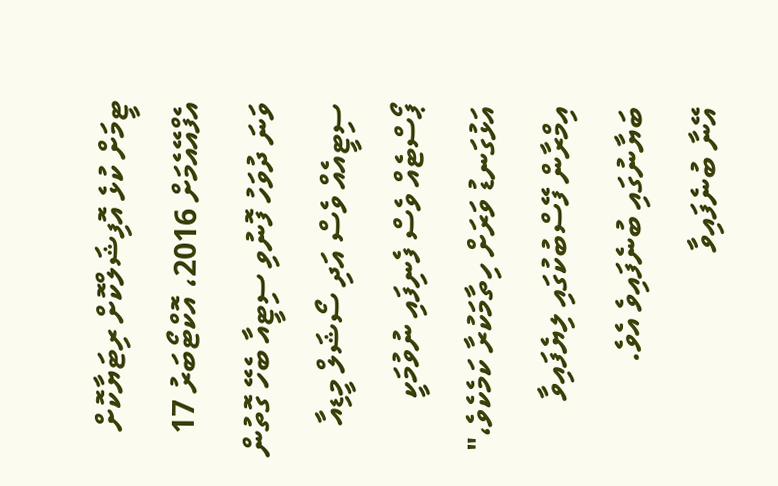ޓީމަށް ކުޅެ އޮފިޝަލްކޮށް ރިޓަޔާކޮށް އެފްއޭއެމަށް 2016، އޮކްޓޯބަރު 17 ވަނަ ދުވަހު ފޮނުވި ސިޓީއާ ބެހޭ ގޮތުން ސިޓީއެއް ވެސް އަދި ސޯޝަލް މީޑިއާ ޕޯސްޓެއް ވެސް ފެނިފައި ނުވުމަކީ އަޅުގަނޑު ވަރަށް ހިތާމަކުރާ ކަމެކެވެ،" އިމްރާން ފޭސްބުކުގައި ލިޔެފައިވާ ބަޔާނުގައި ބުނެފައިވެ އެވެ.
އޭނާ ބުނެފައިވާ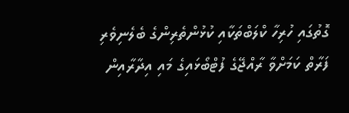ގޮތުގައި ހުރިހާ ކްލަބްތަކާއި ކުޅުންތެރިންގެ ބެލެނިވެރި ފަރާތް ކަމަށްވާ ރާއްޖޭގެ ފުޓްބޯޅައިގެ މައި އިދާރާއިން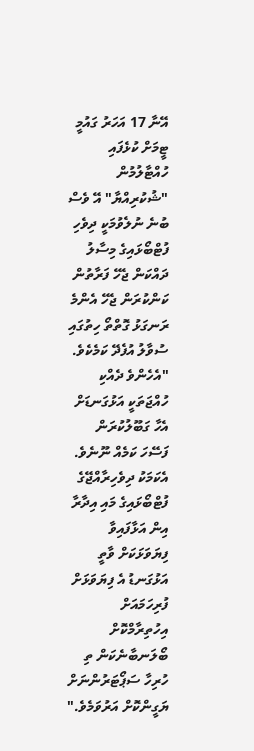އޭނާ 17 އަހަރު ގައުމީ ޓީމަށް ކުޅެފައި ހުއްޓާލުމުން "ޝުކުރިއްޔާ" އޭ ވެސް ބުނެ ނުލެވުމަކީ ދިވެހި ފުޓްބޯޅައިގެ މިސާލު ދައްކަން ޖެހޭ ފަރާތުން ކަންކުރަން ޖެހޭ އެންމެ ރަނގަޅު ގޮތްތޯ ހިތުގައި ސުވާލު އުފެދޭ ކަމެކެވެ.
"އެހެންވެ ދެއްކި ހުއްޖަތަކީ އަޅުގަނޑަށް އެހާ ގަބޫލުކުރަން ފަސޭހަ ކަމެއް ނޫނެވެ. އެކަމަކު ދިވެހިރާއްޖޭގެ ފުޓްބޯޅައިގެ މައި އިދާރާ އިން އަޅާފައިވާ ފިޔަވަޅަކަށް ވާތީ އަޅުގަނޑު އެ ފިޔަވަޅަށް ފުރިހަމައަށް އިހުތިރާމްކޮށް ބޯލަނބާނެކަން ތި ހުރިހާ ސަޕޯޓަރުންނަށް ޔަގީންކޮށް އަރުވަމެވެ."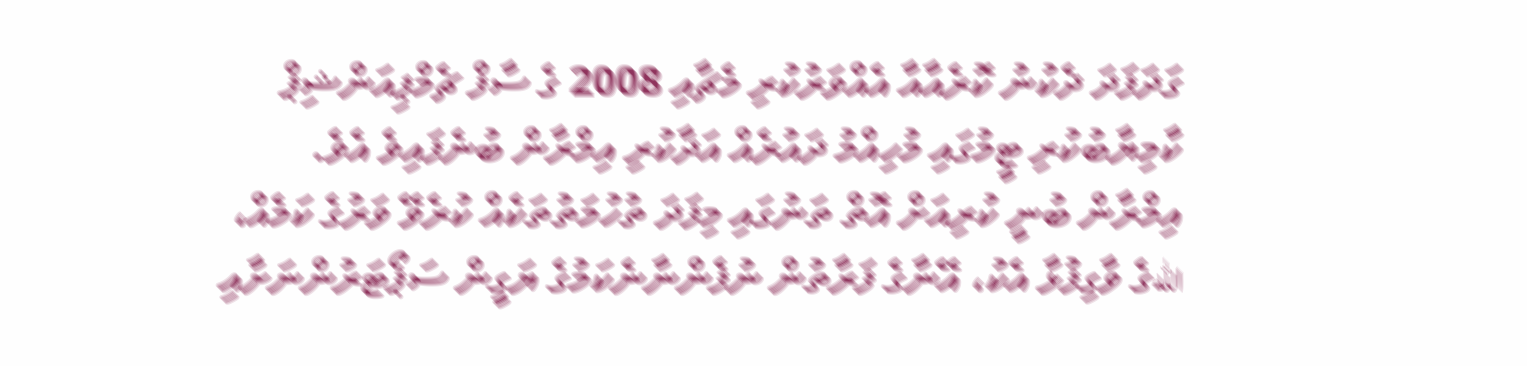ގަދަފަދަ ދެކުނު ކޮރެއާއާ އެއްވަރުކުރި މެޗާއި 2008 ގެ ސާފް ޗެމްޕިއަންޝިޕް ކާމިޔާބުކުރި ޓީމުގައި މުހިއްމު ދައުރެއް އަދާކުރި އިމްރާން ބުނެފައިވެ އެވެ.
އިމްރާން ބުނީ ކުރިއަށް އޮތް ތަނުގައި މިފަދަ ތުހުމަތުތަކެއް ކުރެވޭ ވަރުގެ ކަމެއް، اللهގެ ވާގިފުޅާ އެކު، އޭނާގެ ފަރާތުން ނުފެންނާނެކަމުގެ ޔަގީން ސަޕޯޓަރުންނަށާއި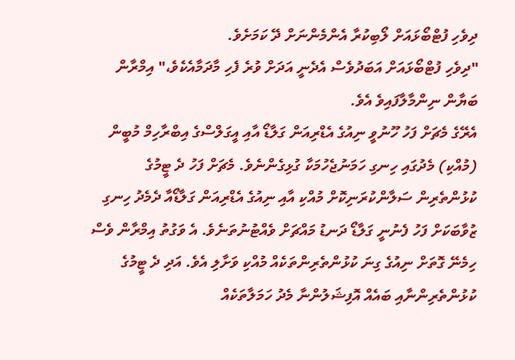ދިވެހި ފުޓްބޯޅައަށް ލޯބިކުރާ އެންމެންނަށް ދޭ ކަމަށެވެ.
"ދިވެހި ފުޓްބޯޅައަށް އަބަދުވެސް އެދެނީ އަދަށް ވުރެ ފެހި މާދަމާއެކެވެ،" އިމްރާން ބަޔާން ނިންމާލާފައިވެ އެވެ.
އެރޭގެ މެޗަށް ފަހު ހޫނުވީ ނިއުގެ އެޑްރިއަން ގަލާޑޯ އާއި އީގަލްސްގެ އިބްރާހިމް މުބީން (މުއްކި) މެދުގައި ހިނގި ހަމަނުޖެހުމަކާ ގުޅިގެންނެވެ. މެޗަށް ފަހު ދެ ޓީމުގެ ކުޅުންތެރިން ސަލާންކުރަނިކޮށް މުއްކި އާއި ނިއުގެ އެޑްރިއަން ގަލާޑޯއާ ދެމެދު ހިނގި ޒުވާބަކަށް ފަހު ފެނުނީ ގަލާޑޯ ދަނޑު މައްޗަށް ވެއްޓުނުތަނެވެ. އެ ވަގުތު އިމްރާން ވެސް ހިމެނޭ ގޮތަށް ނިއުގެ ގިނަ ކުޅުންތެރިންތަކެއް މުއްކި ވަށާލި އެވެ. އަދި ދެ ޓީމުގެ ކުޅުންތެރިންނާއި ބައެއް އޮފިޝަލުންނާ މެދު ހަމަލާތަކެއް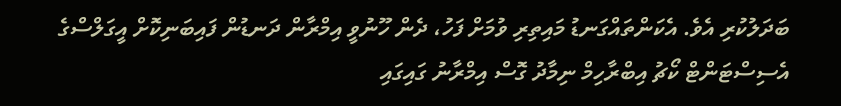ބަދަލުކުރި އެވެ. އެކަންތައްގަނޑު މައިތިރި ވުމަށް ފަހު، ދެން ހޫނުވީ އިމްރާން ދަނޑުން ފައިބަނިކޮށް އީގަލްސްގެ އެސިސްޓަންޓް ކޯޗު އިބްރާހިމް ނިމާދު ގޮސް އިމްރާނު ގައިގައި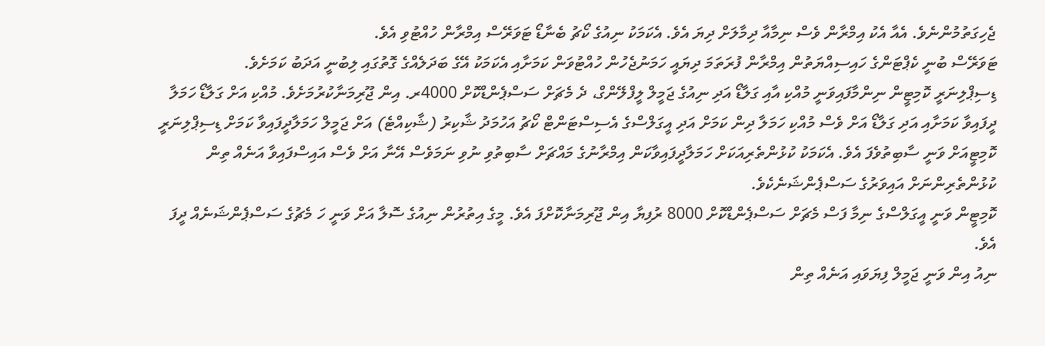ޖެހިގަތުމުންނެވެ. އެއާ އެކު އިމްރާން ވެސް ނިމާއާ ދިމާލަށް ދިޔަ އެވެ. އެކަމަކު ނިއުގެ ކޯޗު ބެނާޑޯ ޓަވަރޭސް އިމްރާން ހުއްޓުވި އެވެ.
ޓަވަރޭސް ބުނީ ކެޕްޓަންގެ ހައިސިއްޔަތުން އިމްރާން ފުރަތަމަ ދިޔައީ ހަމަނުޖެހުން ހުއްޓުވަން ކަމަށާއި އެކަމަކު އޭގެ ބަދަލެއްގެ ގޮތުގައި ލިބުނީ އަދަބު ކަމަށެވެ.
ޑިސިޕްލިނަރީ ކޮމިޓީން ނިންމާފައިވަނީ މުއްކި އާއި ގަލާޑޯ އަދި ނިއުގެ ޖަމީލް ލީފްލޭންގް، ދެ މެޗަށް ސަސްޕެންޑްކޮށް 4000ރ. އިން ޖޫރިމަނާކުރުމަށެވެ. މުއްކި އަށް ގަލާޑޯ ހަމަލާ ދީފައިވާ ކަމަށާއި އަދި ގަލާޑޯ އަށް ވެސް މުއްކި ހަމަލާ ދިން ކަމަށް އަދި އީގަލްސްގެ އެސިސްޓަންޓް ކޯޗު އަހުމަދު ޝާކިރު (ޝާކިއްޓެ) އަށް ޖަމީލް ހަމަލާދީފައިވާ ކަމަށް ޑިސިޕްލިނަރީ ކޮމިޓީއަށް ވަނީ ސާބިތުވެފަ އެވެ. އެކަމަކު ކުޅުންތެރިއަކަށް ހަމަލާދީފައިވާކަން އިމްރާނުގެ މައްޗަށް ސާބިތުވި ނުވި ނަމަވެސް އޭނާ އަށް ވެސް އައިސްފައިވާ އަނެއް ތިން ކުޅުންތެރިންނަށް އައިވަރުގެ ސަސްޕެންޝަނެކެވެ.
ކޮމިޓީން ވަނީ އީގަލްސްގެ ނިމާ ފަސް މެޗަށް ސަސްޕެންޑްކޮށް 8000 ރުފިޔާ އިން ޖޫރިމަނާކޮށްފަ އެވެ. މީގެ އިތުރުން ނިއުގެ ސޮލާ އަށް ވަނީ ހަ މެޗުގެ ސަސްޕެންޝަނެއް ދީފަ އެވެ.
ނިއު އިން ވަނީ ޖަމީލް ފިޔަވައި އަނެއް ތިން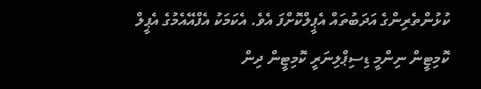ކުޅުންތެރިންގެ އަދަބުތައް އެޕީލްކޮށްފަ އެވެ. އެކަމަކު އެފްއޭއެމުގެ އެޕީލް ކޮމިޓީން ނިންމީ ޑިސިޕްލިނަރީ ކޮމިޓީން ދިން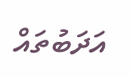އަދަބުތައް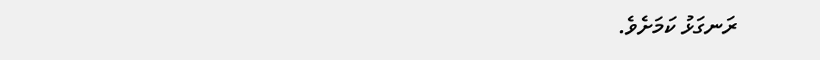ރަނގަޅު ކަމަށެވެ.